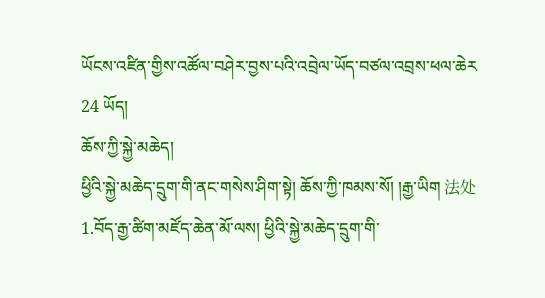ཡོངས་འཛིན་གྱིས་འཚོལ་བཤེར་བྱས་པའི་འབྲེལ་ཡོད་བཙལ་འབྲས་ཕལ་ཆེར 24 ཡོད།
ཆོས་ཀྱི་སྐྱེ་མཆེད།
ཕྱིའི་སྐྱེ་མཆེད་དྲུག་གི་ནང་གསེས་ཤིག་སྟེ། ཆོས་ཀྱི་ཁམས་སོ། །རྒྱ་ཡིག 法处 1.བོད་རྒྱ་ཚིག་མཛོད་ཆེན་མོ་ལས། ཕྱིའི་སྐྱེ་མཆེད་དྲུག་གི་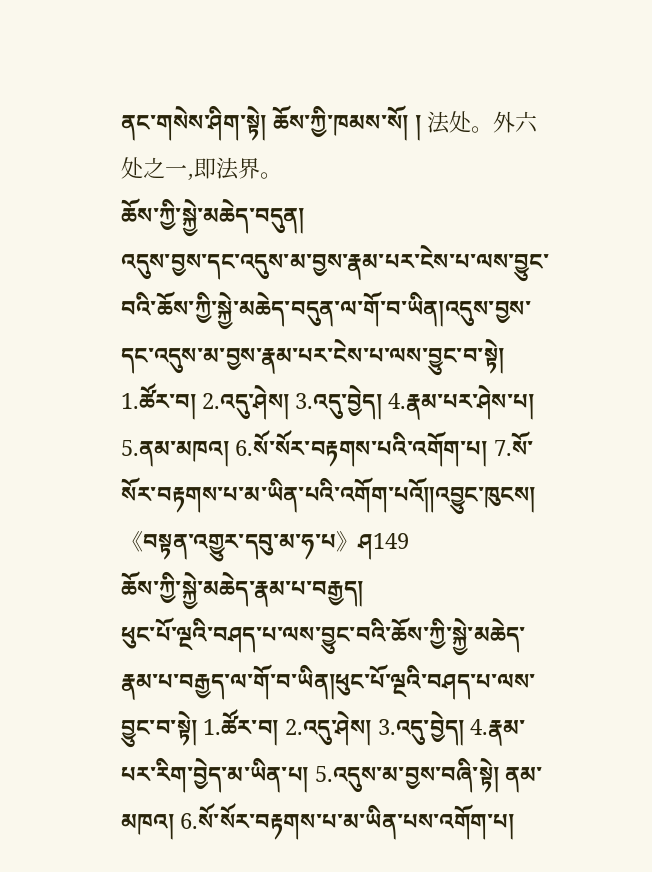ནང་གསེས་ཤིག་སྟེ། ཆོས་ཀྱི་ཁམས་སོ། ། 法处。外六处之一,即法界。
ཆོས་ཀྱི་སྐྱེ་མཆེད་བདུན།
འདུས་བྱས་དང་འདུས་མ་བྱས་རྣམ་པར་ངེས་པ་ལས་བྱུང་བའི་ཆོས་ཀྱི་སྐྱེ་མཆེད་བདུན་ལ་གོ་བ་ཡིན།འདུས་བྱས་དང་འདུས་མ་བྱས་རྣམ་པར་ངེས་པ་ལས་བྱུང་བ་སྟེ། 1.ཚོར་བ། 2.འདུ་ཤེས། 3.འདུ་བྱེད། 4.རྣམ་པར་ཤེས་པ། 5.ནམ་མཁའ། 6.སོ་སོར་བརྟགས་པའི་འགོག་པ། 7.སོ་སོར་བརྟགས་པ་མ་ཡིན་པའི་འགོག་པའོ༎འབྱུང་ཁུངས། 《བསྟན་འགྱུར་དབུ་མ་ཧ་པ》ཤ149
ཆོས་ཀྱི་སྐྱེ་མཆེད་རྣམ་པ་བརྒྱད།
ཕུང་པོ་ལྔའི་བཤད་པ་ལས་བྱུང་བའི་ཆོས་ཀྱི་སྐྱེ་མཆེད་རྣམ་པ་བརྒྱད་ལ་གོ་བ་ཡིན།ཕུང་པོ་ལྔའི་བཤད་པ་ལས་བྱུང་བ་སྟེ། 1.ཚོར་བ། 2.འདུ་ཤེས། 3.འདུ་བྱེད། 4.རྣམ་པར་རིག་བྱེད་མ་ཡིན་པ། 5.འདུས་མ་བྱས་བཞི་སྟེ། ནམ་མཁའ། 6.སོ་སོར་བརྟགས་པ་མ་ཡིན་པས་འགོག་པ།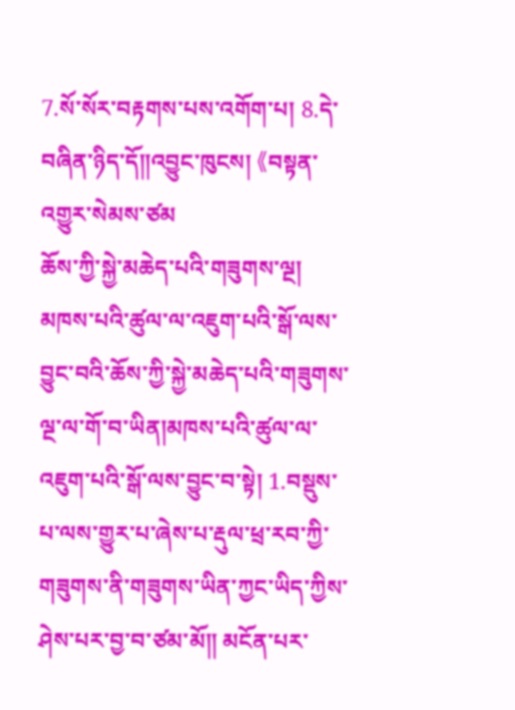7.སོ་སོར་བརྟགས་པས་འགོག་པ། 8.དེ་བཞིན་ཉིད་དོ༎འབྱུང་ཁུངས། 《བསྟན་འགྱུར་སེམས་ཙམ
ཆོས་ཀྱི་སྐྱེ་མཆེད་པའི་གཟུགས་ལྔ།
མཁས་པའི་ཚུལ་ལ་འཇུག་པའི་སྒོ་ལས་བྱུང་བའི་ཆོས་ཀྱི་སྐྱེ་མཆེད་པའི་གཟུགས་ལྔ་ལ་གོ་བ་ཡིན།མཁས་པའི་ཚུལ་ལ་འཇུག་པའི་སྒོ་ལས་བྱུང་བ་སྟེ། 1.བསྡུས་པ་ལས་གྱུར་པ་ཞེས་པ་རྡུལ་ཕྲ་རབ་ཀྱི་གཟུགས་ནི་གཟུགས་ཡིན་ཀྱང་ཡིད་ཀྱིས་ཤེས་པར་བྱ་བ་ཙམ་མོ༎ མངོན་པར་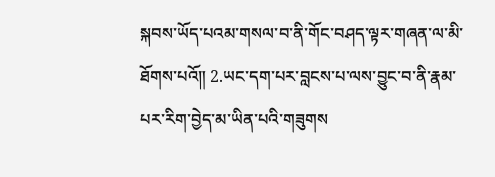སྐབས་ཡོད་པའམ་གསལ་བ་ནི་གོང་བཤད་ལྟར་གཞན་ལ་མི་ཐོགས་པའོ༎ 2.ཡང་དག་པར་བླངས་པ་ལས་བྱུང་བ་ནི་རྣམ་པར་རིག་བྱེད་མ་ཡིན་པའི་གཟུགས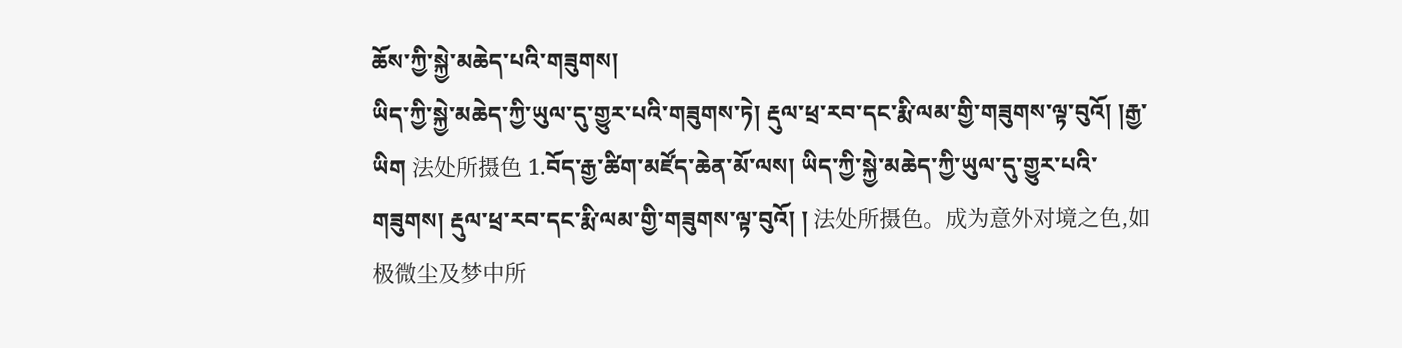ཆོས་ཀྱི་སྐྱེ་མཆེད་པའི་གཟུགས།
ཡིད་ཀྱི་སྐྱེ་མཆེད་ཀྱི་ཡུལ་དུ་གྱུར་པའི་གཟུགས་ཏེ། རྡུལ་ཕྲ་རབ་དང་རྨི་ལམ་གྱི་གཟུགས་ལྟ་བུའོ། །རྒྱ་ཡིག 法处所摄色 1.བོད་རྒྱ་ཚིག་མཛོད་ཆེན་མོ་ལས། ཡིད་ཀྱི་སྐྱེ་མཆེད་ཀྱི་ཡུལ་དུ་གྱུར་པའི་གཟུགས། རྡུལ་ཕྲ་རབ་དང་རྨི་ལམ་གྱི་གཟུགས་ལྟ་བུའོ། ། 法处所摄色。成为意外对境之色,如极微尘及梦中所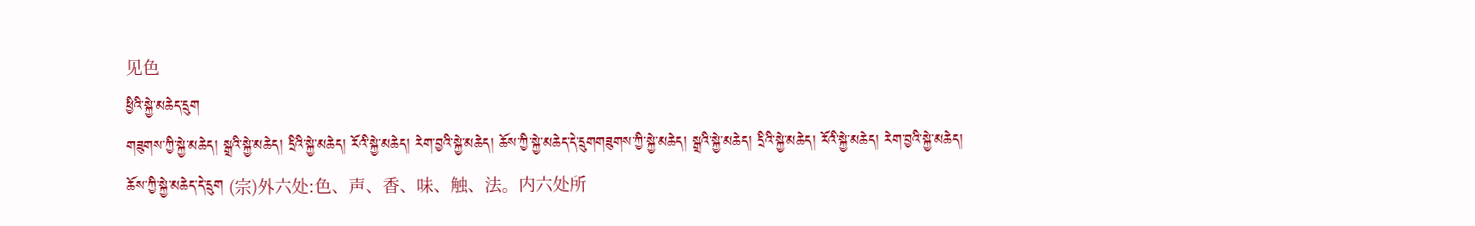见色
ཕྱིའི་སྐྱེ་མཆེད་དྲུག
གཟུགས་ཀྱི་སྐྱེ་མཆེད། སྒྲའི་སྐྱེ་མཆེད། དྲིའི་སྐྱེ་མཆེད། རོའི་སྐྱེ་མཆེད། རེག་བྱའི་སྐྱེ་མཆེད། ཆོས་ཀྱི་སྐྱེ་མཆེད་དེ་དྲུགགཟུགས་ཀྱི་སྐྱེ་མཆེད། སྒྲའི་སྐྱེ་མཆེད། དྲིའི་སྐྱེ་མཆེད། རོའི་སྐྱེ་མཆེད། རེག་བྱའི་སྐྱེ་མཆེད། ཆོས་ཀྱི་སྐྱེ་མཆེད་དེ་དྲུག (宗)外六处:色、声、香、味、触、法。内六处所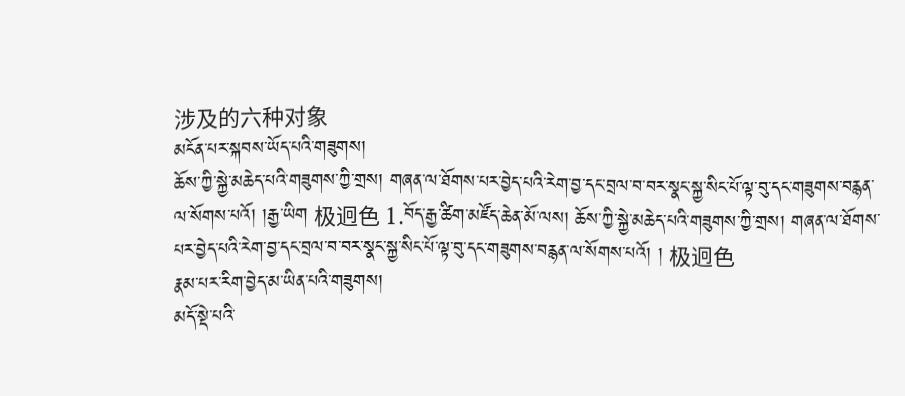涉及的六种对象
མངོན་པར་སྐབས་ཡོད་པའི་གཟུགས།
ཆོས་ཀྱི་སྐྱེ་མཆེད་པའི་གཟུགས་ཀྱི་གྲས། གཞན་ལ་ཐོགས་པར་བྱེད་པའི་རེག་བྱ་དང་བྲལ་བ་བར་སྣང་སྐྱ་སིང་པོ་ལྟ་བུ་དང་གཟུགས་བརྙན་ལ་སོགས་པའོ། །རྒྱ་ཡིག 极迥色 1.བོད་རྒྱ་ཚིག་མཛོད་ཆེན་མོ་ལས། ཆོས་ཀྱི་སྐྱེ་མཆེད་པའི་གཟུགས་ཀྱི་གྲས། གཞན་ལ་ཐོགས་པར་བྱེད་པའི་རེག་བྱ་དང་བྲལ་བ་བར་སྣང་སྐྱ་སིང་པོ་ལྟ་བུ་དང་གཟུགས་བརྙན་ལ་སོགས་པའོ། ། 极迥色
རྣམ་པར་རིག་བྱེད་མ་ཡིན་པའི་གཟུགས།
མདོ་སྡེ་པའི་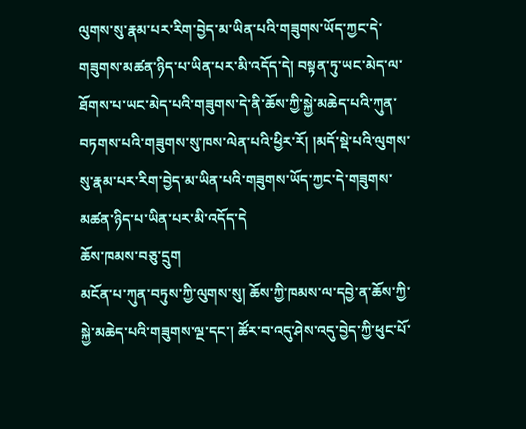ལུགས་སུ་རྣམ་པར་རིག་བྱེད་མ་ཡིན་པའི་གཟུགས་ཡོད་ཀྱང་དེ་གཟུགས་མཚན་ཉིད་པ་ཡིན་པར་མི་འདོད་དེ། བསྟན་ཏུ་ཡང་མེད་ལ་ཐོགས་པ་ཡང་མེད་པའི་གཟུགས་དེ་ནི་ཆོས་ཀྱི་སྐྱེ་མཆེད་པའི་ཀུན་བཏགས་པའི་གཟུགས་སུ་ཁས་ལེན་པའི་ཕྱིར་རོ། །མདོ་སྡེ་པའི་ལུགས་སུ་རྣམ་པར་རིག་བྱེད་མ་ཡིན་པའི་གཟུགས་ཡོད་ཀྱང་དེ་གཟུགས་མཚན་ཉིད་པ་ཡིན་པར་མི་འདོད་དེ
ཆོས་ཁམས་བཅུ་དྲུག
མངོན་པ་ཀུན་བཏུས་ཀྱི་ལུགས་སུ། ཆོས་ཀྱི་ཁམས་ལ་དབྱེ་ན་ཆོས་ཀྱི་སྐྱེ་མཆེད་པའི་གཟུགས་ལྔ་དང་། ཚོར་བ་འདུ་ཤེས་འདུ་བྱེད་ཀྱི་ཕུང་པོ་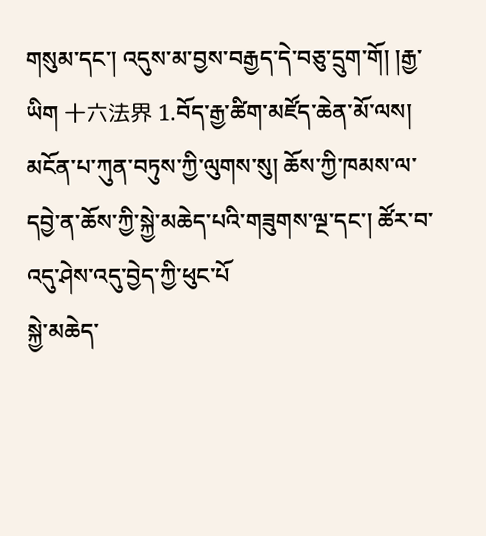གསུམ་དང་། འདུས་མ་བྱས་བརྒྱད་དེ་བཅུ་དྲུག་གོ། །རྒྱ་ཡིག 十六法界 1.བོད་རྒྱ་ཚིག་མཛོད་ཆེན་མོ་ལས། མངོན་པ་ཀུན་བཏུས་ཀྱི་ལུགས་སུ། ཆོས་ཀྱི་ཁམས་ལ་དབྱེ་ན་ཆོས་ཀྱི་སྐྱེ་མཆེད་པའི་གཟུགས་ལྔ་དང་། ཚོར་བ་འདུ་ཤེས་འདུ་བྱེད་ཀྱི་ཕུང་པོ
སྐྱེ་མཆེད་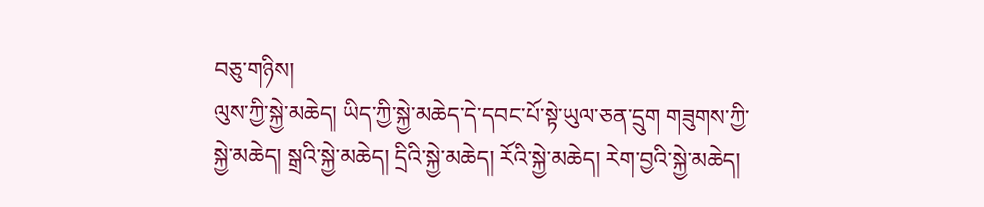བཅུ་གཉིས།
ལུས་ཀྱི་སྐྱེ་མཆེད། ཡིད་ཀྱི་སྐྱེ་མཆེད་དེ་དབང་པོ་སྟེ་ཡུལ་ཅན་དྲུག གཟུགས་ཀྱི་སྐྱེ་མཆེད། སྒྲའི་སྐྱེ་མཆེད། དྲིའི་སྐྱེ་མཆེད། རོའི་སྐྱེ་མཆེད། རེག་བྱའི་སྐྱེ་མཆེད།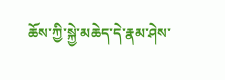ཆོས་ཀྱི་སྐྱེ་མཆེད་དེ་རྣམ་ཤེས་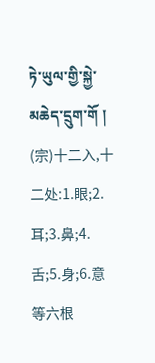ཏེ་ཡུལ་གྱི་སྐྱེ་མཆེད་དྲུག་གོ ། (宗)十二入,十二处:1.眼;2.耳;3.鼻;4.舌;5.身;6.意等六根